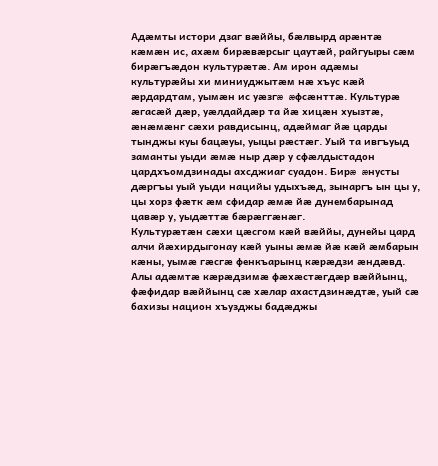Адæмты истори дзаг вæййы, бæлвырд арæнтæ кæмæн ис, ахæм бирæвæрсыг цаутæй, райгуыры сæм бирæгъæдон культурæтæ. Ам ирон адæмы культурæйы хи миниуджытæм нæ хъус кæй æрдардтам, уымæн ис уæзгæ æфсæнттæ. Культурæ æгасæй дæр, уæлдайдæр та йæ хицæн хуызтæ, æнæмæнг сæхи равдисынц, адæймаг йæ царды тынджы куы бацæуы, уыцы рæстæг. Уый та ивгъуыд заманты уыди æмæ ныр дæр у сфæлдыстадон цардхъомдзинады ахсджиаг суадон. Бирæ æнусты дæргъы уый уыди нацийы удыхъæд, зынаргъ ын цы у, цы хорз фæтк æм сфидар æмæ йæ дунембарынад цавæр у, уыдæттæ бæрæггæнæг.
Культурæтæн сæхи цæсгом кæй вæййы, дунейы цард алчи йæхирдыгонау кæй уыны æмæ йæ кæй æмбарын кæны, уымæ гæсгæ фенкъарынц кæрæдзи æндæвд. Алы адæмтæ кæрæдзимæ фæхæстæгдæр вæййынц, фæфидар вæййынц сæ хæлар ахастдзинæдтæ, уый сæ бахизы национ хъузджы бадæджы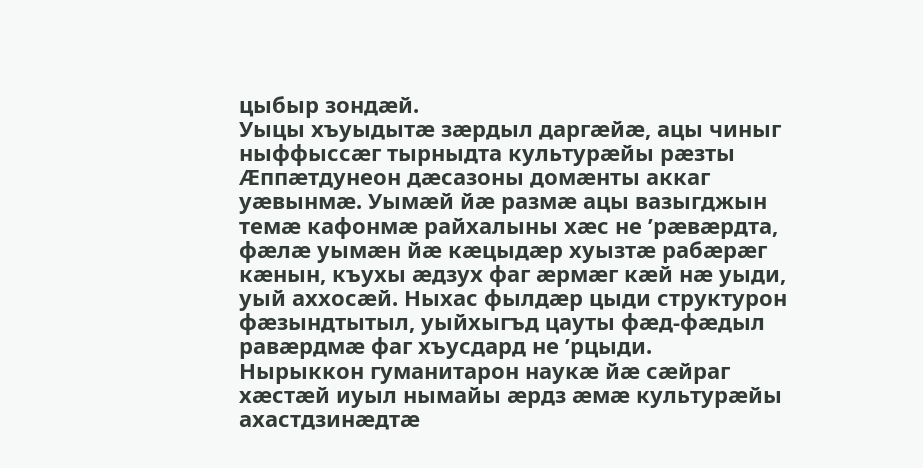цыбыр зондæй.
Уыцы хъуыдытæ зæрдыл даргæйæ, ацы чиныг ныффыссæг тырныдта культурæйы рæзты Æппæтдунеон дæсазоны домæнты аккаг уæвынмæ. Уымæй йæ размæ ацы вазыгджын темæ кафонмæ райхалыны хæс не ’рæвæрдта, фæлæ уымæн йæ кæцыдæр хуызтæ рабæрæг кæнын, къухы æдзух фаг æрмæг кæй нæ уыди, уый аххосæй. Ныхас фылдæр цыди структурон фæзындтытыл, уыйхыгъд цауты фæд-фæдыл равæрдмæ фаг хъусдард не ’рцыди.
Нырыккон гуманитарон наукæ йæ сæйраг хæстæй иуыл нымайы æрдз æмæ культурæйы ахастдзинæдтæ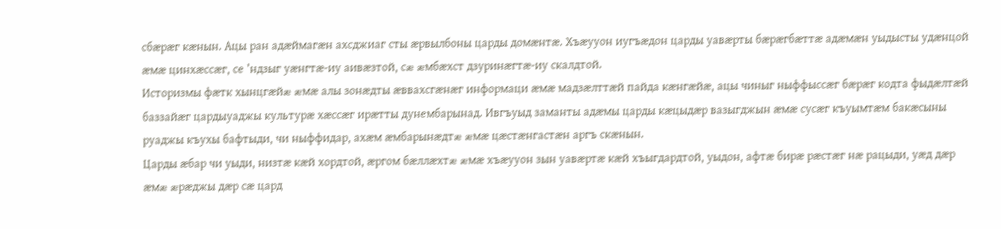сбæрæг кæнын. Ацы ран адæймагæн ахсджиаг сты æрвылбоны царды домæнтæ. Хъæууон иугъæдон царды уавæрты бæрæгбæттæ адæмæн уыдысты удæнцой æмæ цинхæссæг, се ’ндзыг уæнгтæ-иу аивæзтой, сæ æмбæхст дзуринæгтæ-иу скалдтой.
Историзмы фæтк хынцгæйæ æмæ алы зонæдты æввахсгæнæг информаци æмæ мадзæлттæй пайда кæнгæйæ, ацы чиныг ныффыссæг бæрæг кодта фыдæлтæй баззайæг цардыуаджы культурæ хæссæг ирæтты дунембарынад. Ивгъуыд заманты адæмы царды кæцыдæр вазыгджын æмæ сусæг къуымтæм бакæсыны руаджы къухы бафтыди, чи ныффидар, ахæм æмбарынæдтæ æмæ цæстæнгастæн аргъ скæнын.
Царды æбар чи уыди, низтæ кæй хордтой, æргом бæллæхтæ æмæ хъæууон зын уавæртæ кæй хъыгдардтой, уыдон, афтæ бирæ рæстæг нæ рацыди, уæд дæр æмæ æрæджы дæр сæ цард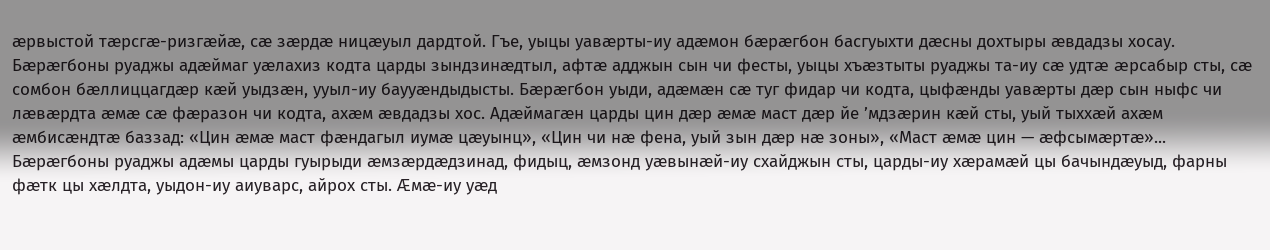æрвыстой тæрсгæ-ризгæйæ, сæ зæрдæ ницæуыл дардтой. Гъе, уыцы уавæрты-иу адæмон бæрæгбон басгуыхти дæсны дохтыры æвдадзы хосау. Бæрæгбоны руаджы адæймаг уæлахиз кодта царды зындзинæдтыл, афтæ адджын сын чи фесты, уыцы хъæзтыты руаджы та-иу сæ удтæ æрсабыр сты, сæ сомбон бæллиццагдæр кæй уыдзæн, ууыл-иу баууæндыдысты. Бæрæгбон уыди, адæмæн сæ туг фидар чи кодта, цыфæнды уавæрты дæр сын ныфс чи лæвæрдта æмæ сæ фæразон чи кодта, ахæм æвдадзы хос. Адæймагæн царды цин дæр æмæ маст дæр йе ’мдзæрин кæй сты, уый тыххæй ахæм æмбисæндтæ баззад: «Цин æмæ маст фæндагыл иумæ цæуынц», «Цин чи нæ фена, уый зын дæр нæ зоны», «Маст æмæ цин — æфсымæртæ»...
Бæрæгбоны руаджы адæмы царды гуырыди æмзæрдæдзинад, фидыц, æмзонд уæвынæй-иу схайджын сты, царды-иу хæрамæй цы бачындæуыд, фарны фæтк цы хæлдта, уыдон-иу аиуварс, айрох сты. Æмæ-иу уæд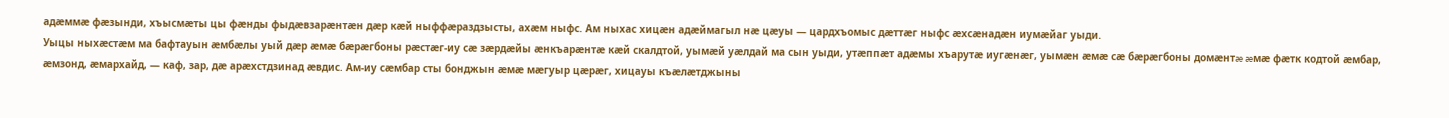адæммæ фæзынди, хъысмæты цы фæнды фыдæвзарæнтæн дæр кæй ныффæраздзысты, ахæм ныфс. Ам ныхас хицæн адæймагыл нæ цæуы — цардхъомыс дæттæг ныфс æхсæнадæн иумæйаг уыди.
Уыцы ныхæстæм ма бафтауын æмбæлы уый дæр æмæ бæрæгбоны рæстæг-иу сæ зæрдæйы æнкъарæнтæ кæй скалдтой, уымæй уæлдай ма сын уыди, утæппæт адæмы хъарутæ иугæнæг, уымæн æмæ сæ бæрæгбоны домæнтæ æмæ фæтк кодтой æмбар, æмзонд, æмархайд, — каф, зар, дæ арæхстдзинад æвдис. Ам-иу сæмбар сты бонджын æмæ мæгуыр цæрæг, хицауы къæлæтджыны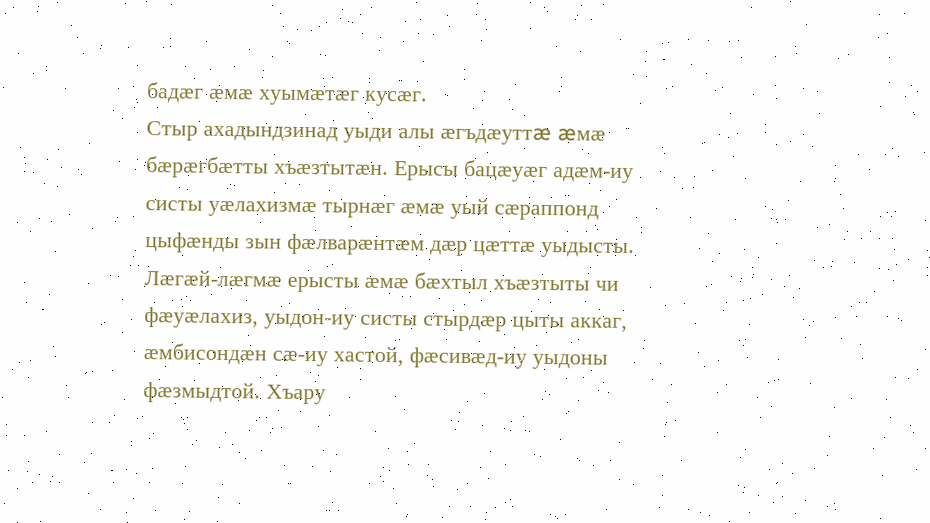бадæг æмæ хуымæтæг кусæг.
Стыр ахадындзинад уыди алы æгъдæуттæ æмæ бæрæгбæтты хъæзтытæн. Ерысы бацæуæг адæм-иу систы уæлахизмæ тырнæг æмæ уый сæраппонд цыфæнды зын фæлварæнтæм дæр цæттæ уыдысты. Лæгæй-лæгмæ ерысты æмæ бæхтыл хъæзтыты чи фæуæлахиз, уыдон-иу систы стырдæр цыты аккаг, æмбисондæн сæ-иу хастой, фæсивæд-иу уыдоны фæзмыдтой. Хъару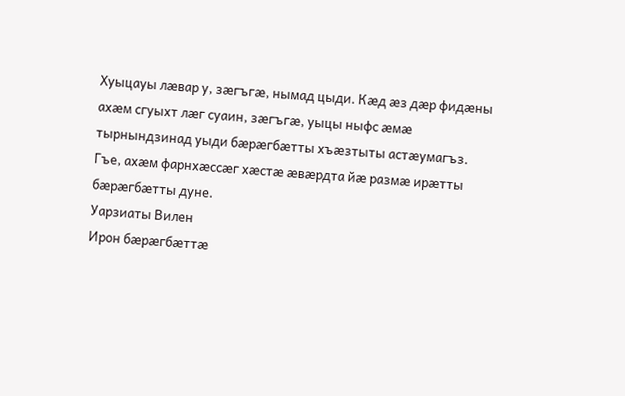Хуыцауы лæвар у, зæгъгæ, нымад цыди. Кæд æз дæр фидæны ахæм сгуыхт лæг суаин, зæгъгæ, уыцы ныфс æмæ тырнындзинад уыди бæрæгбæтты хъæзтыты астæумагъз. Гъе, ахæм фарнхæссæг хæстæ æвæрдта йæ размæ ирæтты бæрæгбæтты дуне.
Уарзиаты Вилен
Ирон бæрæгбæттæ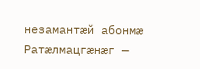незамантæй абонмæ
Ратæлмацгæнæг —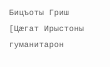Бицъоты Гриш
[Цæгат Ирыстоны гуманитарон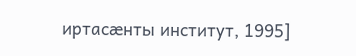иртасæнты институт, 1995]